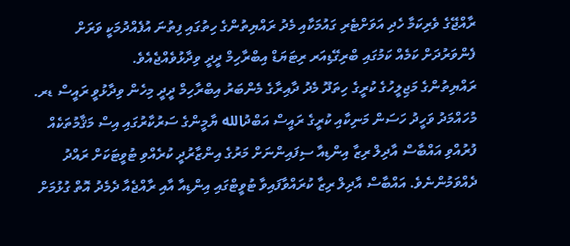ރާއްޖޭގެ ވެރިކަމާ ހެދި އަވަށްޓެރި ގައުމަކާއި މެދު ރައްޔިތުންގެ ހިތުގައި ފިތުނަ އުފެއްދުމަކީ ވަރަށް ފެންވަރުދަށް ކަމެއް ކަމުގައި ބްރިގޭޑިއަރ ރިޓަޔަޑް އިބްރާހިމް ދީދީ ވިދާޅުވެއްޖެއެވެ.
ރައްޔިތުންގެ މަޖިލީހުގެ ކުރީގެ ހިތަދޫ މެދު ދާއިރާގެ މެންބަރު އިބްރާހިމް ދީދީ މިހެން ވިދާޅުވީ ރައީސް ޑރ. މުހައްމަދު ވަހީދު ހަސަން މަނިކާއި ކުރީގެ ރައީސް އަބްދުالله ޔާމީންގެ ސަރުކާރުގައި އިސް މަޤާމުތަކެއް ފުރުއްވި އައްބާސް އާދިލް ރިޒާ އިންޑިއާ ސިފައިންނަށް މަރުގެ އިންޒާރުދީ ކުރެއްވި ޓުވީޓަކަށް ރައްދު ދެއްވަމުންނެވެ. އައްބާސް އާދިލް ރިޒާ ކުރައްވާފައިވާ ޓުވީޓްގައި އިންޑިއާ އާއި ރާއްޖެއާ ދެމެދު އޮތް ގުޅުމަށް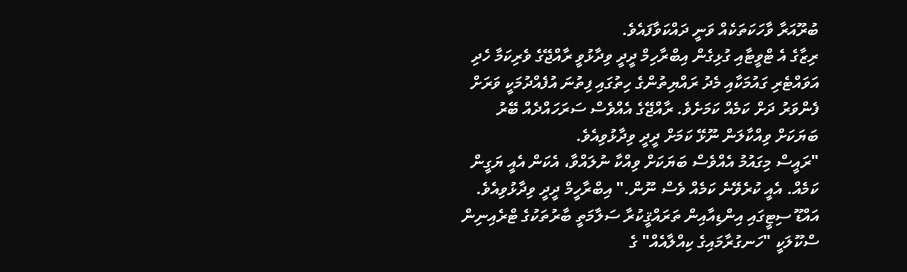ބުރޫއަރާ ވާހަކަތަކެއް ވަނީ ދައްކަވާފައެވެ.
ރިޒާގެ އެ ޓްވީޓާއި ގުޅިގެން އިބްރާހިމް ދީދީ ވިދާޅުވީ ރާއްޖޭގެ ވެރިކަމާ ހެދި އަވައްޓެރި ގައުމަކާއި މެދު ރައްޔިތުންގެ ހިތުގައި ފިތުނަ އުފެއްދުމަކީ ވަރަށް ފެންވަރު ދަށް ކަމެއް ކަމަށެވެ. ރާއްޖޭގެ އެއްވެސް ސަރަހައްދެއް ބޭރު ބަޔަކަށް ވިއްކާލަން ނޫޅޭ ކަމަށް ދީދީ ވިދާޅުވިއެވެ.
"ރައީސް މިގައުމު އެއްވެސް ބަޔަކަށް ވިއްކާ ނުލައްވާ، އެކަން އެއީ ޔަގީން ކަމެއް. އެއީ ކުރެވޭނެ ކަމެއް ވެސް ނޫން." އިބްރާހީމް ދީދީ ވިދާޅުވިއެވެ.
އައްޑޫ ސިޓީގައި އިންޑިއާއިން ތަރައްޤީކުރާ ސަލާމަތީ ބާރުތަކުގެ ޓްރެއިނިން ސްކޫލަކީ "ހަނގުރާމައިގެ ކިއްލާއެއް" ގެ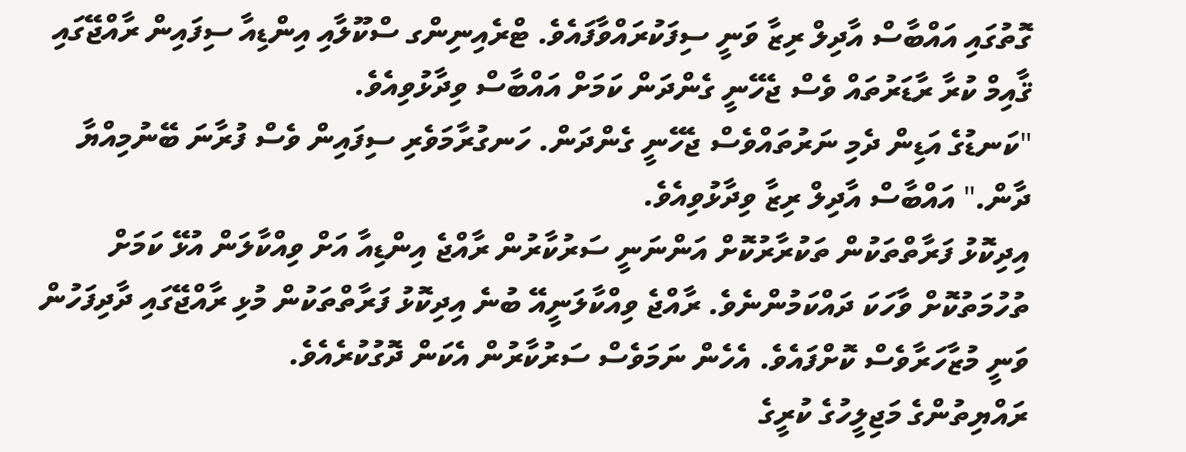ގޮތުގައި އައްބާސް އާދިލް ރިޒާ ވަނީ ސިފަކުރައްވާފައެވެ. ޓްރެއިނިންގ ސްކޫލާއި އިންޑިއާ ސިފައިން ރާއްޖޭގައި ޤާއިމް ކުރާ ރާޑަރުތައް ވެސް ޖެހޭނީ ގެންދަން ކަމަށް އައްބާސް ވިދާޅުވިއެވެ.
"ކަނޑުގެ އަޑިން ދެމި ނަރުތައްވެސް ޖެހޭނީ ގެންދަން. ހަނގުރާމަވެރި ސިފައިން ވެސް ފުރާނަ ބޭނުމިއްޔާ ދާން." އައްބާސް އާދިލް ރިޒާ ވިދާޅުވިއެވެ.
އިދިކޮޅު ފަރާތްތަކުން ތަކުރާރުކޮށް އަންނަނީ ސަރުކާރުން ރާއްޖެ އިންޑިއާ އަށް ވިއްކާލަން އުޅޭ ކަމަށް ތުހުމަތުކޮށް ވާހަކަ ދައްކަމުންނެވެ. ރާއްޖެ ވިއްކާލަނީއޭ ބުނެ އިދިކޮޅު ފަރާތްތަކުން މުޅި ރާއްޖޭގައި ދާދިފަހުން ވަނީ މުޒާހަރާވެސް ކޮށްފައެވެ. އެހެން ނަމަވެސް ސަރުކާރުން އެކަން ދޮގުކުރެއެވެ.
ރައްޔިތުންގެ މަޖިލީހުގެ ކުރީގެ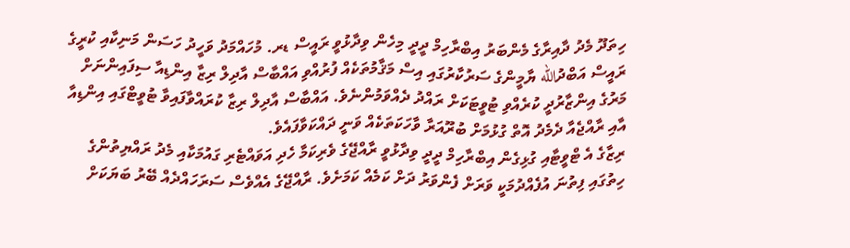ހިތަދޫ މެދު ދާއިރާގެ މެންބަރު އިބްރާހިމް ދީދީ މިހެން ވިދާޅުވީ ރައީސް ޑރ. މުހައްމަދު ވަހީދު ހަސަން މަނިކާއި ކުރީގެ ރައީސް އަބްދުالله ޔާމީންގެ ސަރުކާރުގައި އިސް މަޤާމުތަކެއް ފުރުއްވި އައްބާސް އާދިލް ރިޒާ އިންޑިއާ ސިފައިންނަށް މަރުގެ އިންޒާރުދީ ކުރެއްވި ޓުވީޓަކަށް ރައްދު ދެއްވަމުންނެވެ. އައްބާސް އާދިލް ރިޒާ ކުރައްވާފައިވާ ޓުވީޓްގައި އިންޑިއާ އާއި ރާއްޖެއާ ދެމެދު އޮތް ގުޅުމަށް ބުރޫއަރާ ވާހަކަތަކެއް ވަނީ ދައްކަވާފައެވެ.
ރިޒާގެ އެ ޓްވީޓާއި ގުޅިގެން އިބްރާހިމް ދީދީ ވިދާޅުވީ ރާއްޖޭގެ ވެރިކަމާ ހެދި އަވައްޓެރި ގައުމަކާއި މެދު ރައްޔިތުންގެ ހިތުގައި ފިތުނަ އުފެއްދުމަކީ ވަރަށް ފެންވަރު ދަށް ކަމެއް ކަމަށެވެ. ރާއްޖޭގެ އެއްވެސް ސަރަހައްދެއް ބޭރު ބަޔަކަށް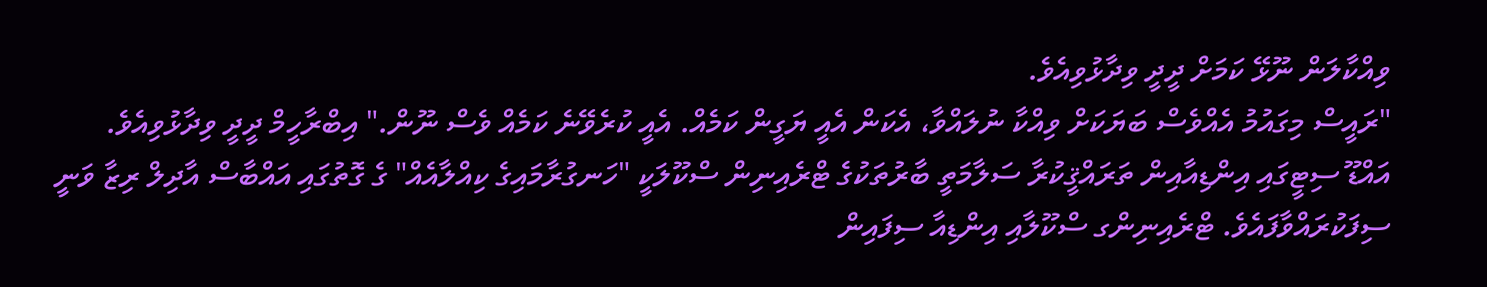ވިއްކާލަން ނޫޅޭ ކަމަށް ދީދީ ވިދާޅުވިއެވެ.
"ރައީސް މިގައުމު އެއްވެސް ބަޔަކަށް ވިއްކާ ނުލައްވާ، އެކަން އެއީ ޔަގީން ކަމެއް. އެއީ ކުރެވޭނެ ކަމެއް ވެސް ނޫން." އިބްރާހީމް ދީދީ ވިދާޅުވިއެވެ.
އައްޑޫ ސިޓީގައި އިންޑިއާއިން ތަރައްޤީކުރާ ސަލާމަތީ ބާރުތަކުގެ ޓްރެއިނިން ސްކޫލަކީ "ހަނގުރާމައިގެ ކިއްލާއެއް" ގެ ގޮތުގައި އައްބާސް އާދިލް ރިޒާ ވަނީ ސިފަކުރައްވާފައެވެ. ޓްރެއިނިންގ ސްކޫލާއި އިންޑިއާ ސިފައިން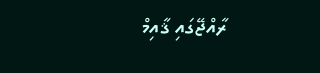ރާއްޖޭގައި ޤާއިމް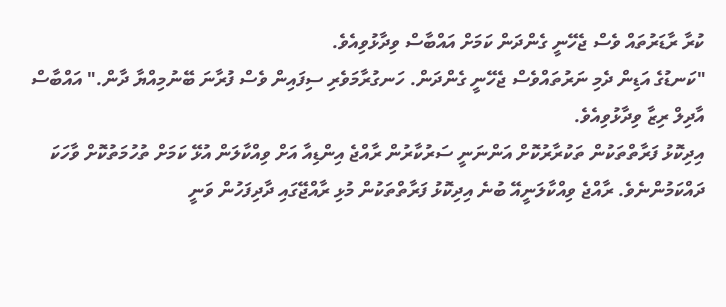ކުރާ ރާޑަރުތައް ވެސް ޖެހޭނީ ގެންދަން ކަމަށް އައްބާސް ވިދާޅުވިއެވެ.
"ކަނޑުގެ އަޑިން ދެމި ނަރުތައްވެސް ޖެހޭނީ ގެންދަން. ހަނގުރާމަވެރި ސިފައިން ވެސް ފުރާނަ ބޭނުމިއްޔާ ދާން." އައްބާސް އާދިލް ރިޒާ ވިދާޅުވިއެވެ.
އިދިކޮޅު ފަރާތްތަކުން ތަކުރާރުކޮށް އަންނަނީ ސަރުކާރުން ރާއްޖެ އިންޑިއާ އަށް ވިއްކާލަން އުޅޭ ކަމަށް ތުހުމަތުކޮށް ވާހަކަ ދައްކަމުންނެވެ. ރާއްޖެ ވިއްކާލަނީއޭ ބުނެ އިދިކޮޅު ފަރާތްތަކުން މުޅި ރާއްޖޭގައި ދާދިފަހުން ވަނީ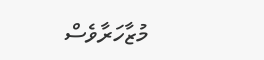މުޒާހަރާވެސް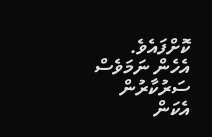ކޮށްފައެވެ. އެހެން ނަމަވެސް ސަރުކާރުން އެކަން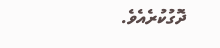ދޮގުކުރެއެވެ.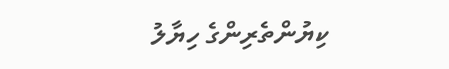ކިޔުންތެރިންގެ ހިޔާލު